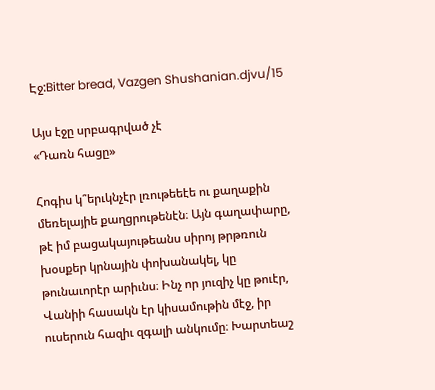Էջ:Bitter bread, Vazgen Shushanian.djvu/15

Այս էջը սրբագրված չէ
«Դառն հացը»

Հոգիս կ՞երւկնչէր լռութեեէե ու քաղաքին մեռելայիե քաղցրութենէն։ Այն գաղափարը, թէ իմ բացակայութեանս սիրոյ թրթռուն խօսքեր կրնային փոխանակել, կը թունաւորէր արիւնս։ Ինչ որ յուզիչ կը թուէր, Վանիի հասակն էր կիսամութին մէջ, իր ուսերուն հազիւ զգալի անկումը։ Խարտեաշ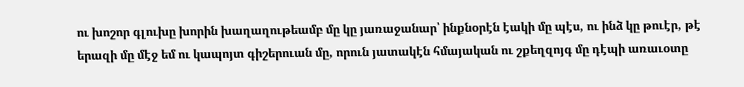ու խոշոր գլուխը խորին խաղաղութեամբ մը կը յառաջանար՝ ինքնօրէն էակի մը պէս, ու ինձ կը թուէր, թէ երազի մը մէջ եմ ու կապոյտ գիշերուան մը, որուն յատակէն հմայական ու շքեղզոյգ մը դէպի առաւօտը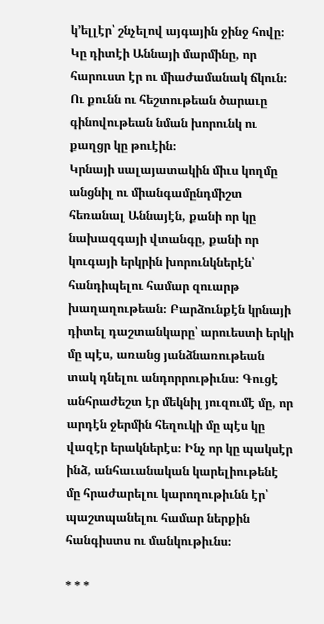կ՚ելլէր՝ շնչելով այգային ջինջ հովը։ Կը դիտէի Աննայի մարմինը, որ հարուստ էր ու միաժամանակ ճկուն։ Ու քունն ու հեշտութեան ծարաւը գինովութեան նման խորունկ ու քաղցր կը թուէին։
Կրնայի սալայատակին միւս կողմը անցնիլ ու միանգամընդմիշտ հեռանալ Աննայէն, քանի որ կը նախազգայի վտանգը, քանի որ կուգայի երկրին խորունկներէն՝ հանդիպելու համար զուարթ խաղաղութեան։ Բարձունքէն կրնայի դիտել դաշտանկարը՝ արուեստի երկի մը պէս, առանց յանձնառութեան տակ դնելու անդորրութիւնս։ Գուցէ անհրաժեշտ էր մեկնիլ յուզումէ մը, որ արդէն ջերմին հեղուկի մը պէս կը վազէր երակներէս։ Ինչ որ կը պակսէր ինձ, անհաւանական կարելիութենէ մը հրաժարելու կարողութիւնն էր՝ պաշտպանելու համար ներքին հանգիստս ու մանկութիւնս։

* * *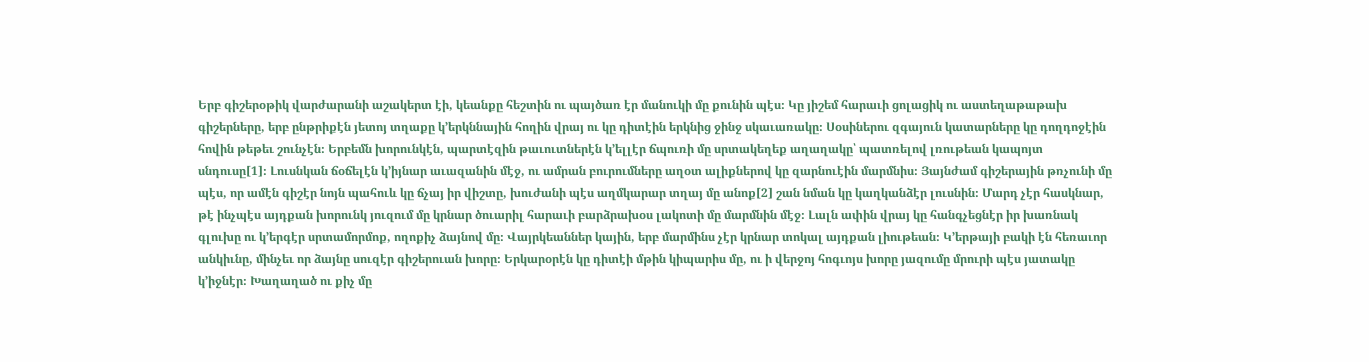Երբ գիշերօթիկ վարժարանի աշակերտ էի, կեանքը հեշտին ու պայծառ էր մանուկի մը քունին պէս։ Կը յիշեմ հարաւի ցոլացիկ ու աստեղաթաթախ գիշերները, երբ ընթրիքէն յետոյ տղաքը կ՚երկննային հողին վրայ ու կը դիտէին երկնից ջինջ սկաւառակը։ Սօսիներու զգայուն կատարները կը դողդոջէին հովին թեթեւ շունչէն։ Երբեմն խորունկէն, պարտէզին թաւուտներէն կ՚ելլէր ճպուռի մը սրտակեղեք աղաղակը՝ պատռելով լռութեան կապոյտ սնդուսը[1]։ Լուսնկան ճօճելէն կ՚իյնար աւազանին մէջ, ու ամրան բուրումները աղօտ ալիքներով կը զարնուէին մարմնիս։ Յայնժամ գիշերային թռչունի մը պէս, որ ամէն գիշէր նոյն պահուև կը ճչայ իր վիշտը, խուժանի պէս աղմկարար տղայ մը անոք[2] շան նման կը կաղկանձէր լուսնին։ Մարդ չէր հասկնար, թէ ինչպէս այդքան խորունկ յուզում մը կրնար ծուարիլ հարաւի բարձրախօս լակոտի մը մարմնին մէջ։ Լալն ափին վրայ կը հանգչեցնէր իր խառնակ գլուխը ու կ՚երգէր սրտամորմոք, ողոքիչ ձայնով մը։ Վայրկեաններ կային, երբ մարմինս չէր կրնար տոկալ այդքան լիութեան։ Կ՚երթայի բակի էն հեռաւոր անկիւնը, մինչեւ որ ձայնը սուզէր գիշերուան խորը։ Երկարօրէն կը դիտէի մթին կիպարիս մը, ու ի վերջոյ հոգւոյս խորը յազումը մրուրի պէս յատակը կ՚իջնէր։ Խաղաղած ու քիչ մը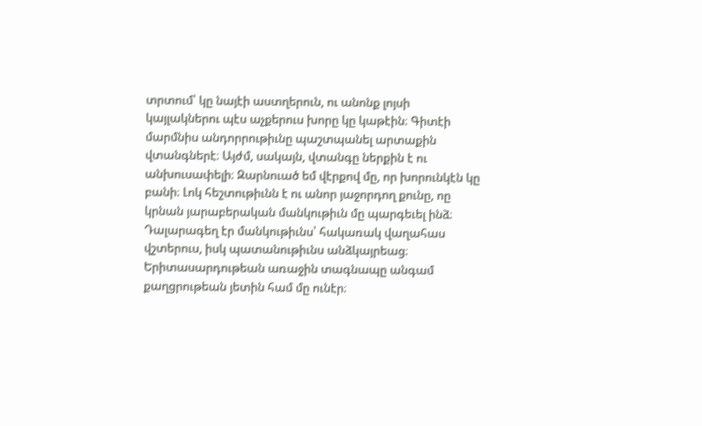տրտում՝ կը նայէի աստղերուն, ու անոնք լոյսի կայլակներու պէս աչքերուս խորը կը կաթէին։ Գիտէի մարմնիս անդորրութիւնը պաշտպանել արտաքին վտանգներէ։ Այժմ, սակայն, վտանգը ներքին է ու անխուսափելի։ Զարնուած եմ վէրքով մը, որ խորունկէն կը բանի։ Լոկ հեշտութիւնն է ու անոր յաջորդող քունը, ոը կրնան յարաբերական մանկութիւն մը պարգեւել ինձ։
Դալարագեղ էր մանկութիւնս՝ հակառակ վաղահաս վշտերուս, իսկ պատանութիւնս անձկայրեաց։ Երիտասարդութեան առաջին տագնապը անգամ քաղցրութեան յետին համ մը ունէր։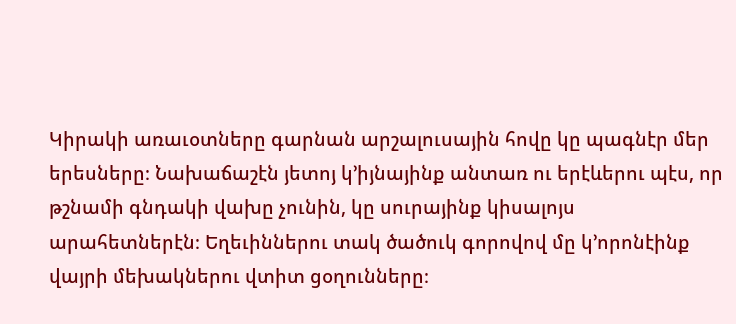Կիրակի առաւօտները գարնան արշալուսային հովը կը պագնէր մեր երեսները։ Նախաճաշէն յետոյ կ՚իյնայինք անտառ ու երէևերու պէս, որ թշնամի գնդակի վախը չունին, կը սուրայինք կիսալոյս արահետներէն։ Եղեւիններու տակ ծածուկ գորովով մը կ՚որոնէինք վայրի մեխակներու վտիտ ցօղունները։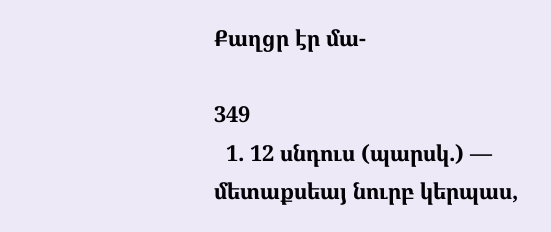Քաղցր էր մա-

349
  1. 12 սնդուս (պարսկ.) — մետաքսեայ նուրբ կերպաս,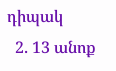դիպակ
  2. 13 անոք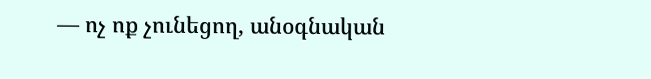— ոչ ոք չունեցող, անօգնական